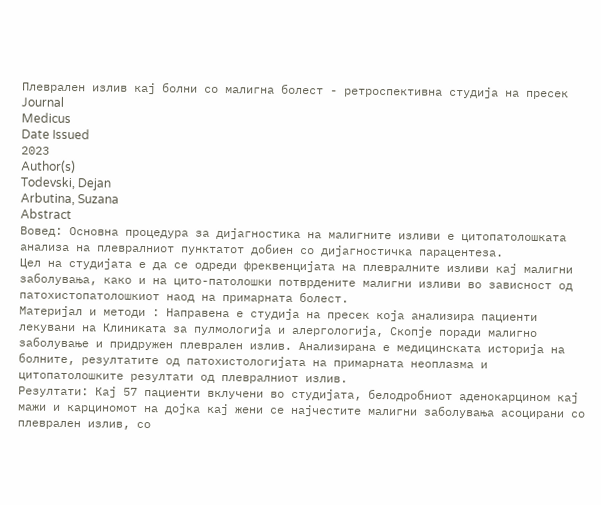Плеврален излив кај болни со малигна болест - ретроспективна студија на пресек
Journal
Medicus
Date Issued
2023
Author(s)
Todevski, Dejan
Arbutina, Suzana
Abstract
Вовед: Oсновна процедура за дијагностика на малигните изливи е цитопатолошката анализа на плевралниот пунктатот добиен со дијагностичка парацентеза.
Цел на студијата е да се одреди фреквенцијата на плевралните изливи кај малигни заболувања, како и на цито-патолошки потврдените малигни изливи во зависност од патохистопатолошкиот наод на примарната болест.
Материјал и методи : Направена е студија на пресек која анализира пациенти лекувани на Клиниката за пулмологија и алергологија, Скопје поради малигно заболување и придружен плеврален излив. Aнализирана е медицинската историја на болните, резултатите од патохистологијата на примарната неоплазма и цитопатолошките резултати од плевралниот излив.
Резултати: Кај 57 пациенти вклучени во студијата, белодробниот аденокарцином кај мажи и карциномот на дојка кај жени се најчестите малигни заболувања асоцирани со плеврален излив, со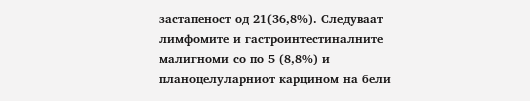застапеност од 21(36,8%). Следуваат лимфомите и гастроинтестиналните малигноми со по 5 (8,8%) и планоцелуларниот карцином на бели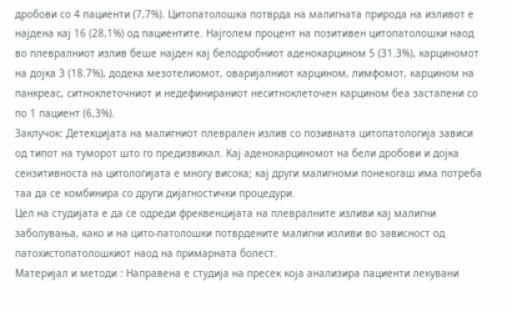дробови со 4 пациенти (7,7%). Цитопатолошка потврда на малигната природа на изливот е најдена кај 16 (28,1%) од пациентите. Најголем процент на позитивен цитопатолошки наод во плевралниот излив беше најден кај белодробниот аденокарцином 5 (31.3%), карциномот на дојка 3 (18.7%), додека мезотелиомот, оваријалниот карцином, лимфомот, карцином на панкреас, ситноклеточниот и недефинираниот неситноклеточен карцином беа застапени со по 1 пациент (6,3%).
Заклучок: Детекцијата на малигниот плеврален излив со позивната цитопатологија зависи од типот на туморот што го предизвикал. Кај аденокарциномот на бели дробови и дојка сензитивноста на цитологијата е многу висока; кај други малигноми понекогаш има потреба таа да се комбинира со други дијагностички процедури.
Цел на студијата е да се одреди фреквенцијата на плевралните изливи кај малигни заболувања, како и на цито-патолошки потврдените малигни изливи во зависност од патохистопатолошкиот наод на примарната болест.
Материјал и методи : Направена е студија на пресек која анализира пациенти лекувани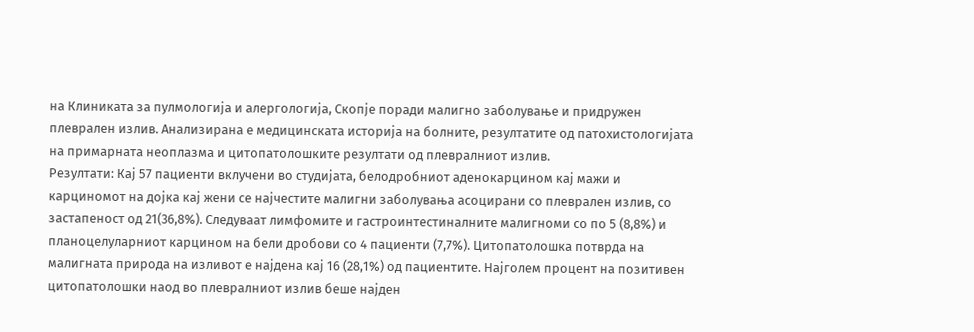на Клиниката за пулмологија и алергологија, Скопје поради малигно заболување и придружен плеврален излив. Aнализирана е медицинската историја на болните, резултатите од патохистологијата на примарната неоплазма и цитопатолошките резултати од плевралниот излив.
Резултати: Кај 57 пациенти вклучени во студијата, белодробниот аденокарцином кај мажи и карциномот на дојка кај жени се најчестите малигни заболувања асоцирани со плеврален излив, со застапеност од 21(36,8%). Следуваат лимфомите и гастроинтестиналните малигноми со по 5 (8,8%) и планоцелуларниот карцином на бели дробови со 4 пациенти (7,7%). Цитопатолошка потврда на малигната природа на изливот е најдена кај 16 (28,1%) од пациентите. Најголем процент на позитивен цитопатолошки наод во плевралниот излив беше најден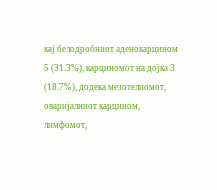кај белодробниот аденокарцином 5 (31.3%), карциномот на дојка 3 (18.7%), додека мезотелиомот, оваријалниот карцином, лимфомот,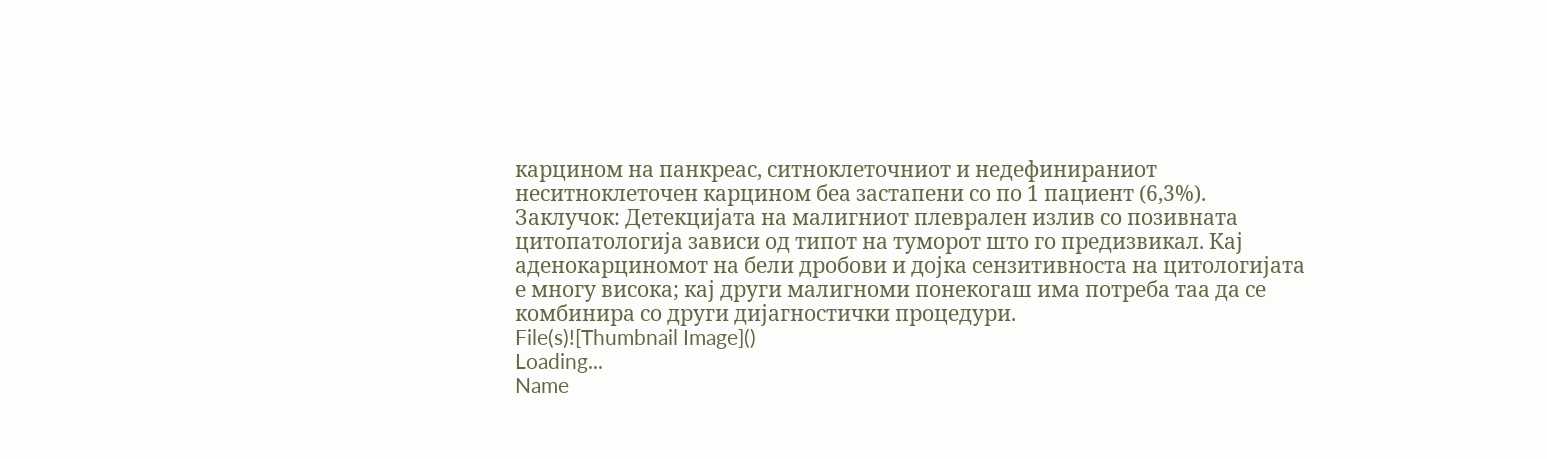карцином на панкреас, ситноклеточниот и недефинираниот неситноклеточен карцином беа застапени со по 1 пациент (6,3%).
Заклучок: Детекцијата на малигниот плеврален излив со позивната цитопатологија зависи од типот на туморот што го предизвикал. Кај аденокарциномот на бели дробови и дојка сензитивноста на цитологијата е многу висока; кај други малигноми понекогаш има потреба таа да се комбинира со други дијагностички процедури.
File(s)![Thumbnail Image]()
Loading...
Name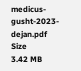medicus-gusht-2023- dejan.pdf
Size
3.42 MB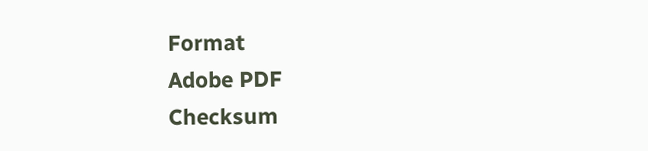Format
Adobe PDF
Checksum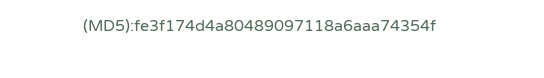(MD5):fe3f174d4a80489097118a6aaa74354f